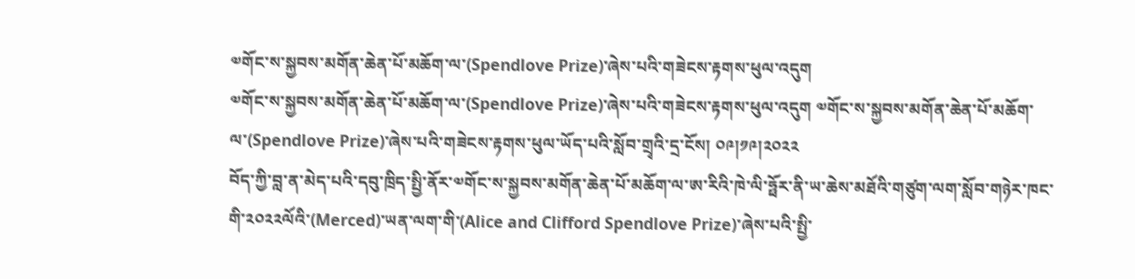༧གོང་ས་སྐྱབས་མགོན་ཆེན་པོ་མཆོག་ལ་(Spendlove Prize)་ཞེས་པའི་གཟེངས་རྟགས་ཕུལ་འདུག
༧གོང་ས་སྐྱབས་མགོན་ཆེན་པོ་མཆོག་ལ་(Spendlove Prize)་ཞེས་པའི་གཟེངས་རྟགས་ཕུལ་འདུག ༧གོང་ས་སྐྱབས་མགོན་ཆེན་པོ་མཆོག་ལ་(Spendlove Prize)་ཞེས་པའི་གཟེངས་རྟགས་ཕུལ་ཡོད་པའི་སློབ་གྲྭའི་དྲ་ངོས། ༠༩།༡༩།༢༠༢༢
བོད་ཀྱི་བླ་ན་མེད་པའི་དབུ་ཁྲིད་སྤྱི་ནོར་༧གོང་ས་སྐྱབས་མགོན་ཆེན་པོ་མཆོག་ལ་ཨ་རིའི་ཁེ་ལི་ཧྥོར་ནི་ཡ་ཆེས་མཐོའི་གཙུག་ལག་སློབ་གཉེར་ཁང་གི་༢༠༢༢ལོའི་(Merced)་ཡན་ལག་གི་(Alice and Clifford Spendlove Prize)་ཞེས་པའི་སྤྱི་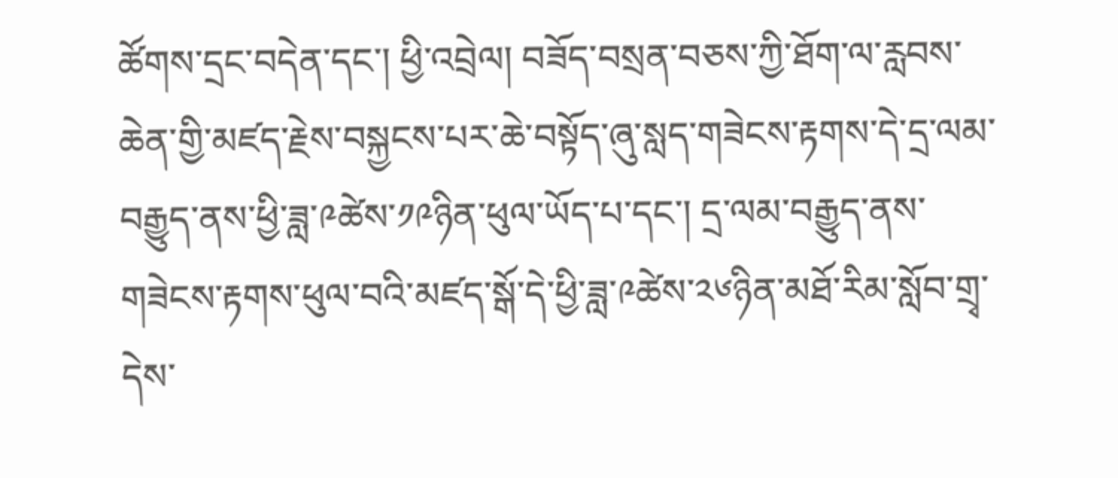ཚོགས་དྲང་བདེན་དང་། ཕྱི་འབྲེལ། བཟོད་བསྲན་བཅས་ཀྱི་ཐོག་ལ་རླབས་ཆེན་གྱི་མཛད་རྗེས་བསྐྱངས་པར་ཆེ་བསྟོད་ཞུ་སླད་གཟེངས་རྟགས་དེ་དྲ་ལམ་བརྒྱུད་ནས་ཕྱི་ཟླ་༩ཚེས་༡༩ཉིན་ཕུལ་ཡོད་པ་དང་། དྲ་ལམ་བརྒྱུད་ནས་གཟེངས་རྟགས་ཕུལ་བའི་མཛད་སྒོ་དེ་ཕྱི་ཟླ་༩ཚེས་༢༦ཉིན་མཐོ་རིམ་སློབ་གྲྭ་དེས་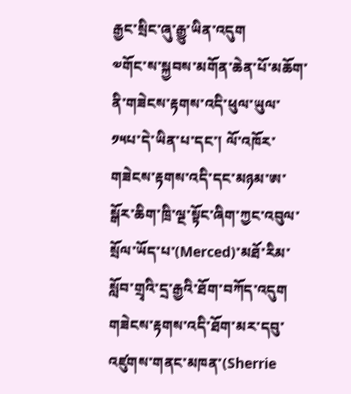རྒྱང་སྲིང་ཞུ་རྒྱུ་ཡིན་འདུག
༧གོང་ས་སྐྱབས་མགོན་ཆེན་པོ་མཆོག་ནི་གཟེངས་རྟགས་འདི་ཕུལ་ཡུལ་༡༥པ་དེ་ཡིན་པ་དང་། ལོ་འཁོར་གཟེངས་རྟགས་འདི་དང་མཉམ་ཨ་སྒོར་ཆིག་ཁྲི་ལྔ་སྟོང་ཞིག་ཀྱང་འབུལ་སྲོལ་ཡོད་པ་(Merced)་མཐོ་རིམ་སློབ་གྲྭའི་དྲ་རྒྱའི་ཐོག་བཀོད་འདུག
གཟེངས་རྟགས་འདི་ཐོག་མར་དབུ་འཛུགས་གནང་མཁན་(Sherrie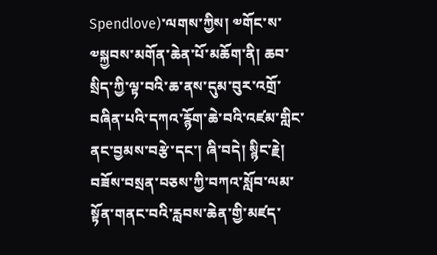Spendlove)་ལགས་ཀྱིས། ༧གོང་ས་༧སྐྱབས་མགོན་ཆེན་པོ་མཆོག་ནི། ཆབ་སྲིད་ཀྱི་ལྟ་བའི་ཆ་ནས་དུམ་བུར་འགྲོ་བཞིན་པའི་དཀའ་རྙོག་ཆེ་བའི་འཛམ་གླིང་ནང་བྱམས་བརྩེ་དང་། ཞི་བདེ། སྙིང་རྗེ། བཟོས་བསྲན་བཅས་ཀྱི་བཀའ་སློབ་ལམ་སྟོན་གནང་བའི་རླབས་ཆེན་གྱི་མཛད་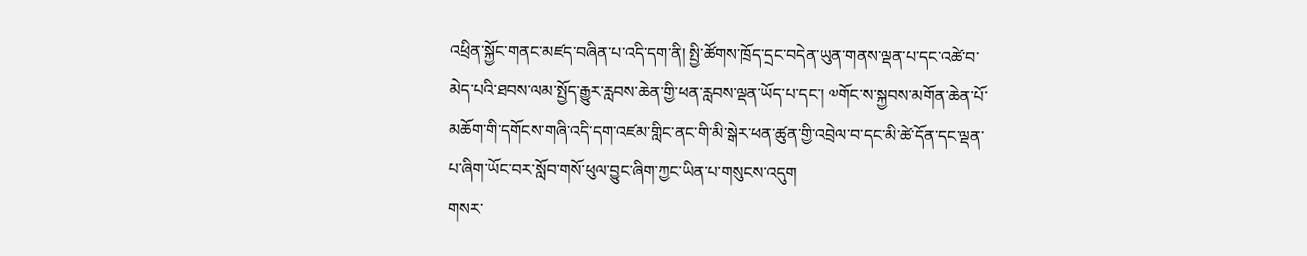འཕྲིན་སྐྱོང་གནང་མཛད་བཞིན་པ་འདི་དག་ནི། སྤྱི་ཚོགས་ཁྲོད་དྲང་བདེན་ཡུན་གནས་ལྡན་པ་དང་འཚེ་བ་མེད་པའི་ཐབས་ལམ་སྤྱོད་རྒྱུར་རླབས་ཆེན་གྱི་ཕན་རླབས་ལྡན་ཡོད་པ་དང་། ༧གོང་ས་སྐྱབས་མགོན་ཆེན་པོ་མཆོག་གི་དགོངས་གཞི་འདི་དག་འཛམ་གླིང་ནང་གི་མི་སྒེར་ཕན་ཚུན་གྱི་འབྲེལ་བ་དང་མི་ཚེ་དོན་དང་ལྡན་པ་ཞིག་ཡོང་བར་སློབ་གསོ་ཕུལ་བྱུང་ཞིག་ཀྱང་ཡིན་པ་གསུངས་འདུག
གསར་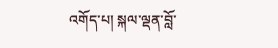འགོད་པ། སྐལ་ལྡན་བློ་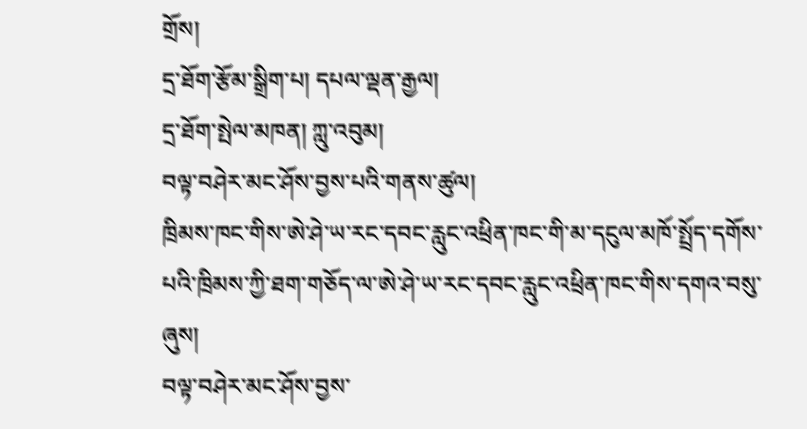གྲོས།
དྲ་ཐོག་རྩོམ་སྒྲིག་པ། དཔལ་ལྡན་རྒྱལ།
དྲ་ཐོག་སྤེལ་མཁན། ཀླུ་འབུམ།
བལྟ་བཤེར་མང་ཤོས་བྱས་པའི་གནས་ཚུལ།
ཁྲིམས་ཁང་གིས་ཨེ་ཤེ་ཡ་རང་དབང་རླུང་འཕྲིན་ཁང་གི་མ་དངུལ་མཁོ་སྤྲོད་དགོས་པའི་ཁྲིམས་ཀྱི་ཐག་གཅོད་ལ་ཨེ་ཤེ་ཡ་རང་དབང་རླུང་འཕྲིན་ཁང་གིས་དགའ་བསུ་ཞུས།
བལྟ་བཤེར་མང་ཤོས་བྱས་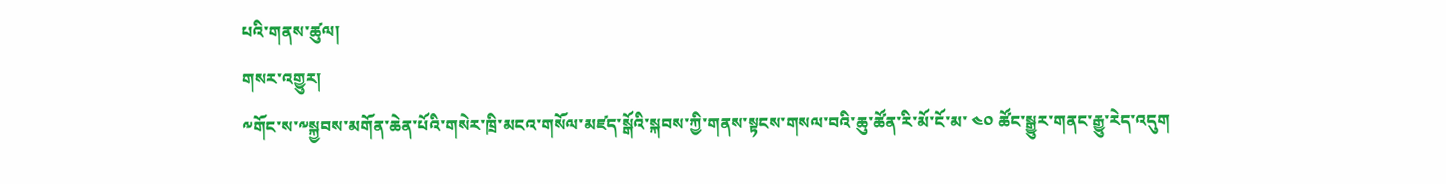པའི་གནས་ཚུལ།
གསར་འགྱུར།
༸གོང་ས་༸སྐྱབས་མགོན་ཆེན་པོའི་གསེར་ཁྲི་མངའ་གསོལ་མཛད་སྒོའི་སྐབས་ཀྱི་གནས་སྟངས་གསལ་བའི་ཆུ་ཚོན་རི་མོ་ངོ་མ་ ༤༠ ཚོང་སྒྱུར་གནང་རྒྱུ་རེད་འདུག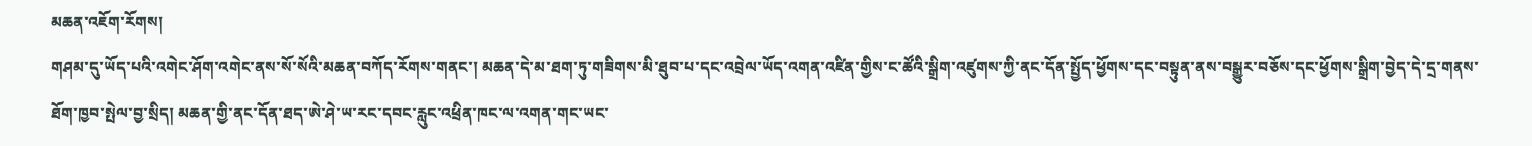མཆན་འཇོག་རོགས།
གཤམ་དུ་ཡོད་པའི་འགེང་ཤོག་འགེང་ནས་སོ་སོའི་མཆན་བཀོད་རོགས་གནང་། མཆན་དེ་མ་ཐག་ཏུ་གཟིགས་མི་ཐུབ་པ་དང་འབྲེལ་ཡོད་འགན་འཛིན་གྱིས་ང་ཚོའི་སྒྲིག་འཛུགས་ཀྱི་ནང་དོན་སྤྱོད་ཕྱོགས་དང་བསྟུན་ནས་བསྒྱུར་བཅོས་དང་ཕྱོགས་སྒྲིག་བྱེད་དེ་དྲ་གནས་ཐོག་ཁྱབ་སྤེལ་བྱ་སྲིད། མཆན་གྱི་ནང་དོན་ཐད་ཨེ་ཤེ་ཡ་རང་དབང་རླུང་འཕྲིན་ཁང་ལ་འགན་གང་ཡང་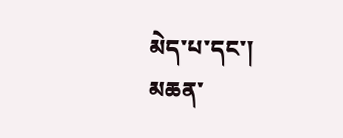མེད་པ་དང་། མཆན་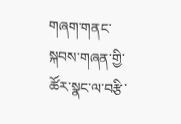གཞག་གནང་སྐབས་གཞན་གྱི་ཚོར་སྣང་ལ་བརྩི་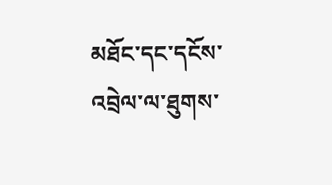མཐོང་དང་དངོས་འབྲེལ་ལ་ཐུགས་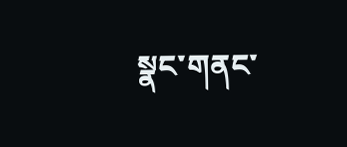སྣང་གནང་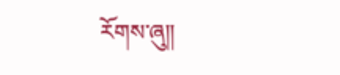རོགས་ཞུ༎